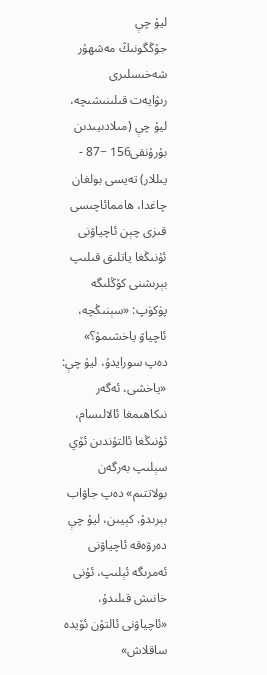ليۇ چې
جۇڭگونىڭ مەشھۇر شەخىسلىرى
رىۋايەت قىلىنىشىچە، ليۇ چې (مىلادىيىدىن بۇرۇنقى156 −87 - يىللار) تەيسى بولغان چاغدا، ھاممائاچىسى قىزى چېن ئاچياۋنى ئۇنىڭغا ياتلىق قىلىپ بېرىشنى كۆڭلىگە پۈكۈپ: «سېنىڭچە، ئاچياۋ ياخشىمۇ؟» دەپ سورايدۇ، ليۇ چې: «ياخشى، ئەگەر نىكاھىمغا ئالالىسام، ئۇنىڭغا ئالتۇندىن ئۆي سېلىپ بەرگەن بولاتتىم» دەپ جاۋاب بېرىدۇ. كېيىن، ليۇ چې دەرۋەقە ئاچياۋنى ئەمرىگە ئېلىپ، ئۇنى خانىش قىلىدۇ، «ئاچياۋنى ئالتۇن ئۆيدە ساقلاش»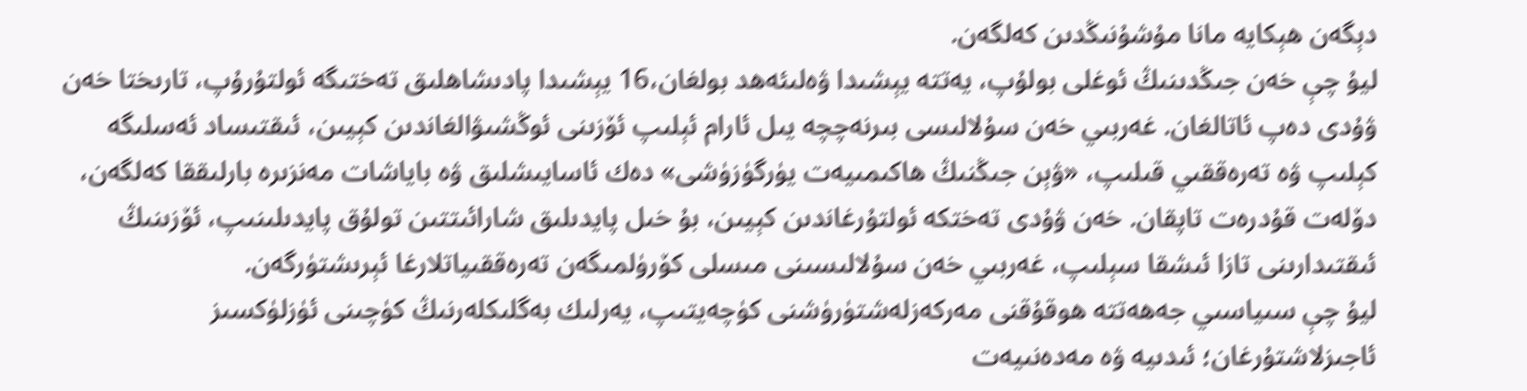دېگەن ھېكايە مانا مۇشۇنىڭدىن كەلگەن.
ليۇ چې خەن جىڭدىنىڭ ئوغلى بولۇپ، يەتتە يېشىدا ۋەلىئەھد بولغان،16 يېشىدا پادىشاھلىق تەختىگە ئولتۇرۇپ، تارىختا خەن ۋۇدى دەپ ئاتالغان. غەربىي خەن سۇلالىسى بىرنەچچە يىل ئارام ئېلىپ ئۆزىنى ئوڭشىۋالغاندىن كېيىن، ئىقتىساد ئەسلىگە كېلىپ ۋە تەرەققىي قىلىپ، «ۋېن جىڭنىڭ ھاكىمىيەت يۈرگۈزۈشى» دەك ئاسايىشلىق ۋە باياشات مەنزىرە بارلىققا كەلگەن، دۆلەت قۇدرەت تاپقان. خەن ۋۇدى تەختكە ئولتۇرغاندىن كېيىن، بۇ خىل پايدىلىق شارائىتتىن تولۇق پايدىلىنىپ، ئۆزىنىڭ ئىقتىدارىنى تازا ئىشقا سېلىپ، غەربىي خەن سۇلالىسىنى مىسلى كۆرۈلمىگەن تەرەققىياتلارغا ئېرىشتۈرگەن.
ليۇ چې سىياسىي جەھەتتە ھوقۇقنى مەركەزلەشتۈرۈشنى كۈچەيتىپ، يەرلىك بەگلىكلەرنىڭ كۈچىنى ئۈزلۈكسىز ئاجىزلاشتۇرغان؛ ئىدىيە ۋە مەدەنىيەت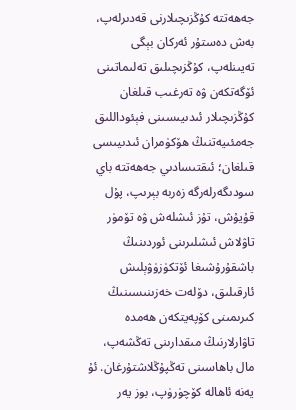جەھەتتە كۇڭزىچىلارنى قەدىرلەپ، بەش دەستۇر ئەركان بېگى تەيىنلەپ، كۇڭزىچىلىق تەلىماتىنى ئۆگەتكەن ۋە تەرغىب قىلغان كۇڭزىچىلار ئىدىيىسىنى فېئوداللىق جەمئىيەتنىڭ ھۆكۈمران ئىدىيىسى قىلغان؛ ئىقتىسادىي جەھەتتە باي سودىگەرلەرگە زەربە بېرىپ، پۇل قۇيۇش، تۇز ئىشلەش ۋە تۆمۈر تاۋلاش ئىشلىرىنى ئوردىنىڭ باشقۇرۇشىغا ئۆتكۈزۈۋېلىش ئارقىلىق، دۆلەت خەزىنىسىنىڭ كىرىمىنى كۆپەيتكەن ھەمدە تاۋارلارنىڭ مىقدارىنى تەڭشەپ، مال باھاسىنى تەڭپۇڭلاشتۇرغان. ئۇ يەنە ئاھالە كۆچۈرۈپ، بوز يەر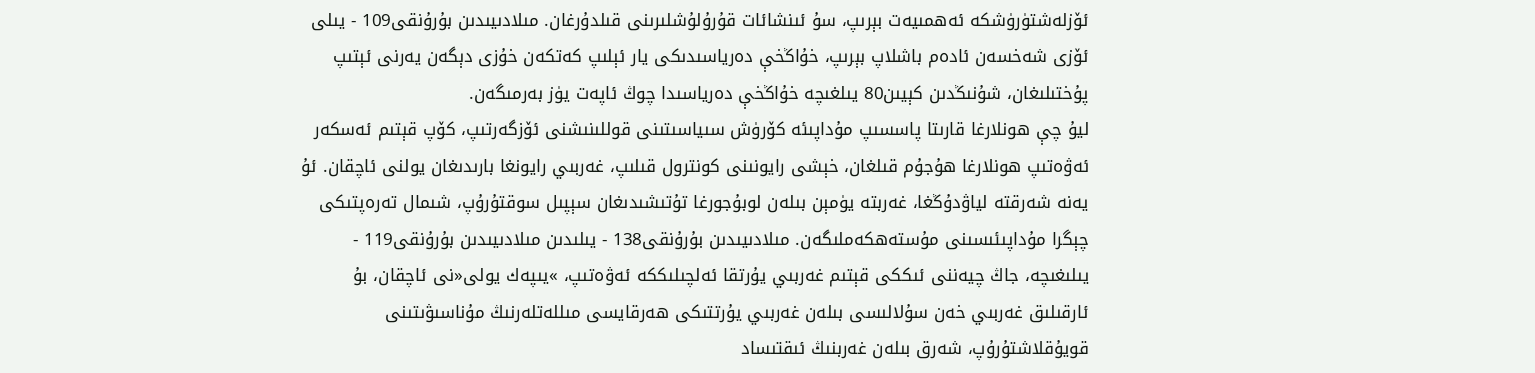ئۆزلەشتۈرۈشكە ئەھمىيەت بېرىپ، سۇ ئىنشائات قۇرۇلۇشلىرىنى قىلدۇرغان. مىلادىيىدىن بۇرۇنقى109 - يىلى ئۆزى شەخسەن ئادەم باشلاپ بېرىپ، خۇاڭخې دەرياسىدىكى يار ئېلىپ كەتكەن خۇزى دېگەن يەرنى ئېتىپ پۇختىلىغان، شۇنىڭدىن كېيىن80 يىلغىچە خۇاڭخې دەرياسىدا چوڭ ئاپەت يۈز بەرمىگەن.
ليۇ چې ھونلارغا قارىتا پاسسىپ مۇداپىئە كۆرۈش سىياسىتىنى قوللىنىشنى ئۆزگەرتىپ، كۆپ قېتىم ئەسكەر ئەۋەتىپ ھونلارغا ھۇجۇم قىلغان، خېشى رايونىنى كونترول قىلىپ، غەربىي رايونغا بارىدىغان يولنى ئاچقان. ئۇ يەنە شەرقتە لياۋدۇڭغا، غەربتە يۈمېن بىلەن لوبۇجورغا تۇتىشىدىغان سېپىل سوقتۇرۇپ، شىمال تەرەپتىكى چېگرا مۇداپىئىسىنى مۇستەھكەملىگەن. مىلادىيىدىن بۇرۇنقى138 - يىلىدىن مىلادىيىدىن بۇرۇنقى119 - يىلىغىچە، جاڭ چيەننى ئىككى قېتىم غەربىي يۇرتقا ئەلچىلىككە ئەۋەتىپ، »يىپەك يولى«نى ئاچقان، بۇ ئارقىلىق غەربىي خەن سۇلالىسى بىلەن غەربىي يۇرتتىكى ھەرقايسى مىللەتلەرنىڭ مۇناسىۋىتىنى قويۇقلاشتۇرۇپ، شەرق بىلەن غەربنىڭ ئىقتىساد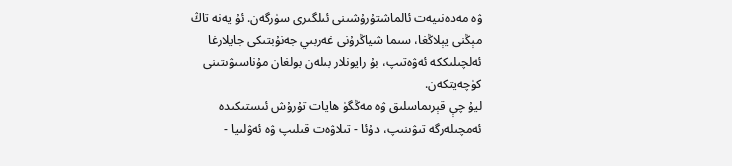ۋە مەدەنىيەت ئالماشتۇرۇشىنى ئىلگىرى سۈرگەن. ئۇ يەنە تاڭ مېڭنى يېلاڭغا، سىما شياڭرۇنى غەربىي جەنۇبتىكى جايلارغا ئەلچىلىككە ئەۋەتىپ، بۇ رايونلار بىلەن بولغان مۇناسىۋىتىنى كۈچەيتكەن.
ليۇ چې قېرىماسلىق ۋە مەڭگۈ ھايات تۇرۇش ئىستىكىدە ئەمچىلەرگە تىۋىنىپ، دۇئا - تىلاۋەت قىلىپ ۋە ئەۋلىيا -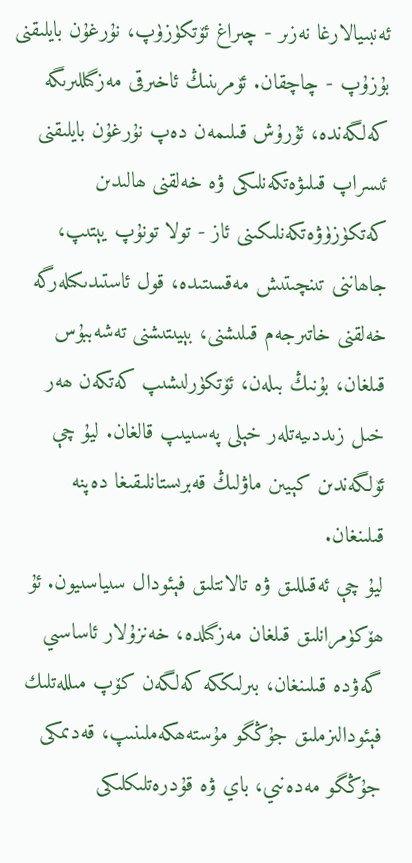ئەنبىيالارغا نەزىر - چىراغ ئۆتكۈزۈپ، نۇرغۇن بايلىقنى بۇزۇپ - چاچقان. ئۆمرىنىڭ ئاخىرقى مەزگىللىرىگە كەلگەندە، ئۇرۇش قىلىمەن دەپ نۇرغۇن بايلىقنى ئىسراپ قىلىۋەتكەنلىكى ۋە خەلقنى ھالىدىن كەتكۈزۈۋەتكەنلىكىنى ئاز - تولا تونۇپ يېتىپ، جاھاننى تىنچىتىش مەقسىتىدە، قول ئاستىدىكىلەرگە خەلقنى خاتىرجەم قىلىشنى، بېيىتىشنى تەشەببۇس قىلغان، بۇنىڭ بىلەن، ئۆتكۈرلىشىپ كەتكەن ھەر خىل زىددىيەتلەر خېلى پەسىيىپ قالغان. ليۇ چې ئۆلگەندىن كېيىن ماۋلىڭ قەبرىستانلىقىغا دەپنە قىلىنغان.
ليۇ چې ئەقىللىق ۋە تالانتلىق فېئودال سىياسىيون. ئۇ ھۆكۈمرانلىق قىلغان مەزگىلدە، خەنزۇلار ئاساسىي گەۋدە قىلىنغان، بىرلىككە كەلگەن كۆپ مىللەتلىك فېئودالىزملىق جۇڭگو مۇستەھكەملىنىپ، قەدىمكى جۇڭگو مەدەنىي، باي ۋە قۇدرەتلىكلىكى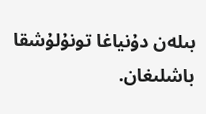بىلەن دۇنياغا تونۇلۇشقا باشلىغان.